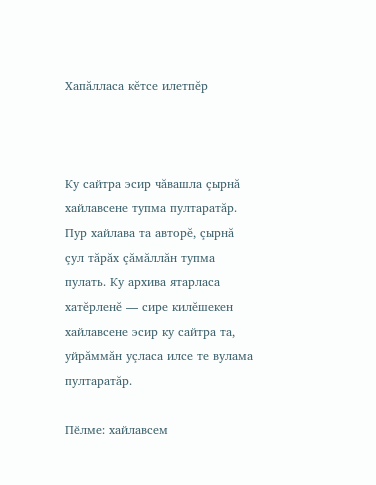Хапăлласа кĕтсе илетпĕр



Ку сайтра эсир чăвашла çырнă хайлавсене тупма пултаратăр. Пур хайлава та авторĕ, çырнă çул тăрăх çăмăллăн тупма пулать. Ку архива ятарласа хатĕрленĕ — сире килĕшекен хайлавсене эсир ку сайтра та, уйрăммăн уçласа илсе те вулама пултаратăр.

Пӗлме: хайлавсем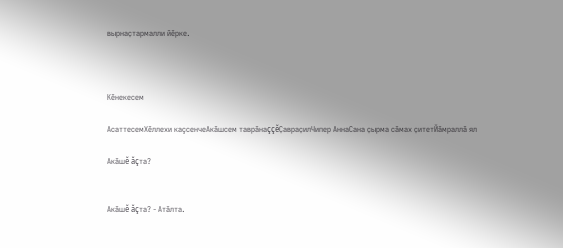вырнаҫтармалли йӗрке.



Кĕнекесем

АсаттесемХĕллехи каçсенчеАкăшсем таврăнаççĕҪавраҫилЧипер АннаСана ҫырма сӑмах ҫитетЙăмраллă ял

Акăшĕ ăçта?


Акăшĕ ăçта? - Атăлта.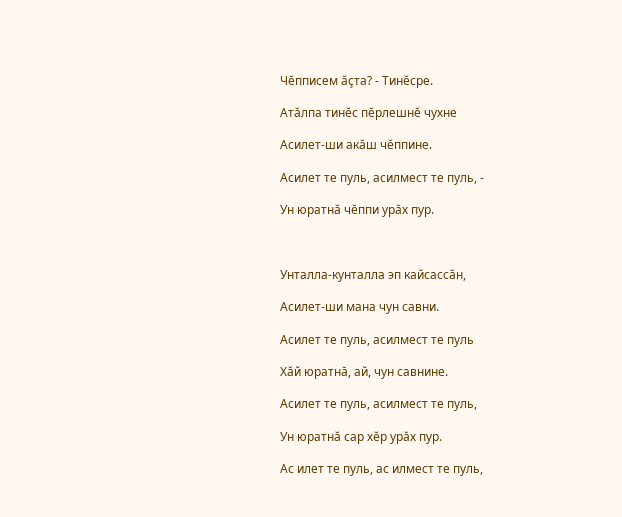Чĕпписем ăçта? - Тинĕсре.

Атăлпа тинĕс пĕрлешнĕ чухне

Асилет-ши акăш чĕппине.

Асилет те пуль, асилмест те пуль, -

Ун юратнă чĕппи урăх пур.



Унталла-кунталла эп кайсассăн,

Асилет-ши мана чун савни.

Асилет те пуль, асилмест те пуль

Хăй юратнă, ай, чун савнине.

Асилет те пуль, асилмест те пуль,

Ун юратнă сар хĕр урăх пур.

Ас илет те пуль, ас илмест те пуль,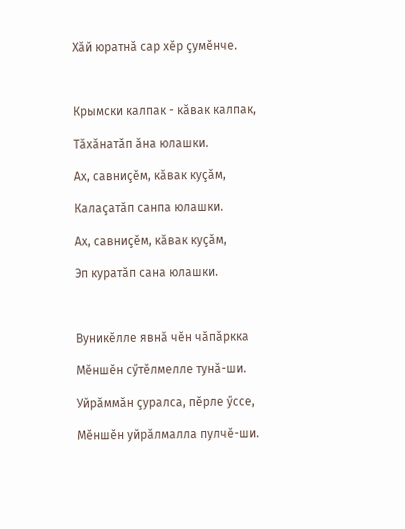Хăй юратнă сар хĕр çумĕнче.



Крымски калпак - кăвак калпак,

Тăхăнатăп ăна юлашки.

Ах, савниçĕм, кăвак куçăм,

Калаçатăп санпа юлашки.

Ах, савниçĕм, кăвак куçăм,

Эп куратăп сана юлашки.



Вуникĕлле явнă чĕн чăпăркка

Мĕншĕн сӳтĕлмелле тунă-ши.

Уйрăммăн çуралса, пĕрле ӳссе,

Мĕншĕн уйрăлмалла пулчĕ-ши.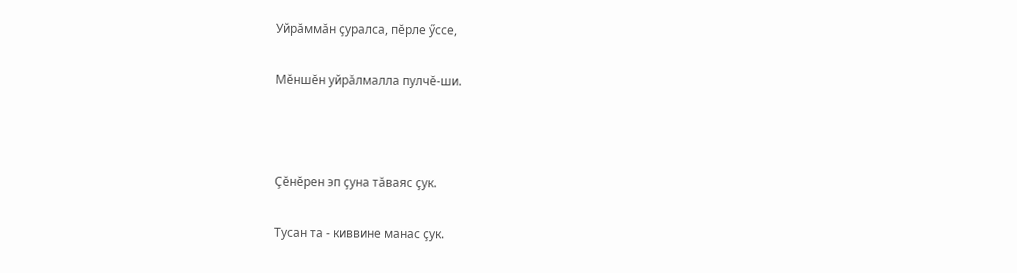Уйрăммăн çуралса, пĕрле ӳссе,

Мĕншĕн уйрăлмалла пулчĕ-ши.



Çĕнĕрен эп çуна тăваяс çук.

Тусан та - киввине манас çук.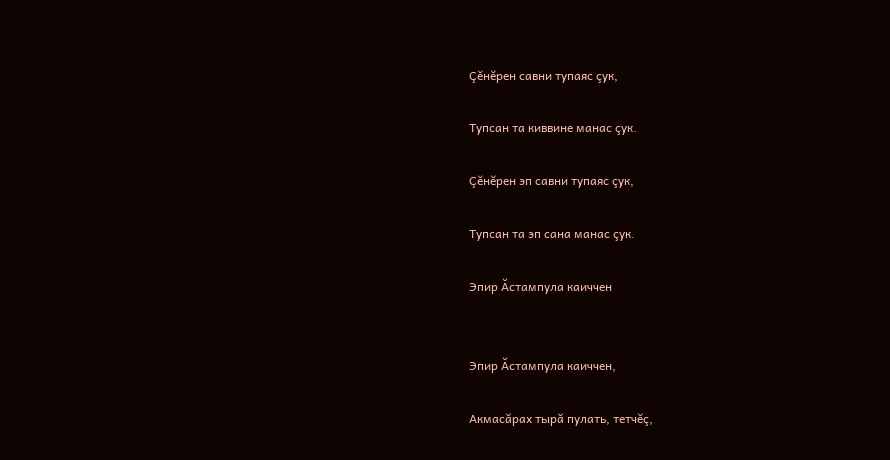Çĕнĕрен савни тупаяс çук,

Тупсан та киввине манас çук.

Çĕнĕрен эп савни тупаяс çук,

Тупсан та эп сана манас çук.

Эпир Ăстампула каиччен


Эпир Ăстампула каиччен,

Акмасăрах тырă пулать, тетчĕç,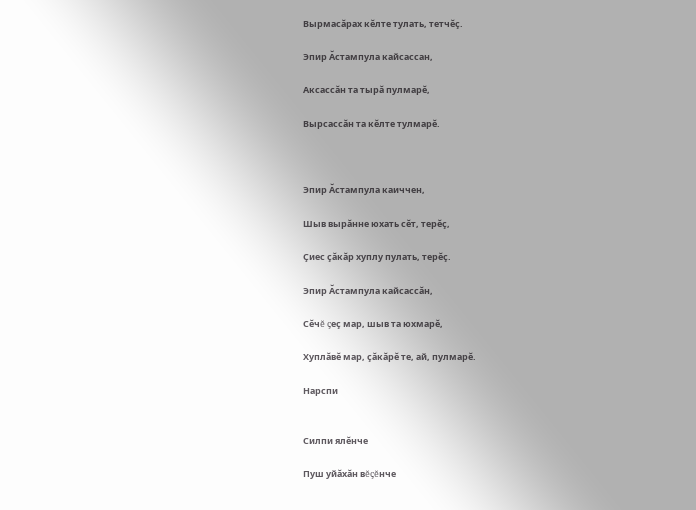Вырмасăрах кĕлте тулать, тетчĕç.

Эпир Ăстампула кайсассан,

Аксассăн та тырă пулмарĕ,

Вырсассăн та кĕлте тулмарĕ.



Эпир Ăстампула каиччен,

Шыв вырăнне юхать сĕт, терĕç,

Çиес çăкăр хуплу пулать, терĕç.

Эпир Ăстампула кайсассăн,

Сĕчĕ çеç мар, шыв та юхмарĕ,

Хуплăвĕ мар, çăкăрĕ те, ай, пулмарĕ.

Нарспи


Силпи ялĕнче

Пуш уйăхăн вĕçĕнче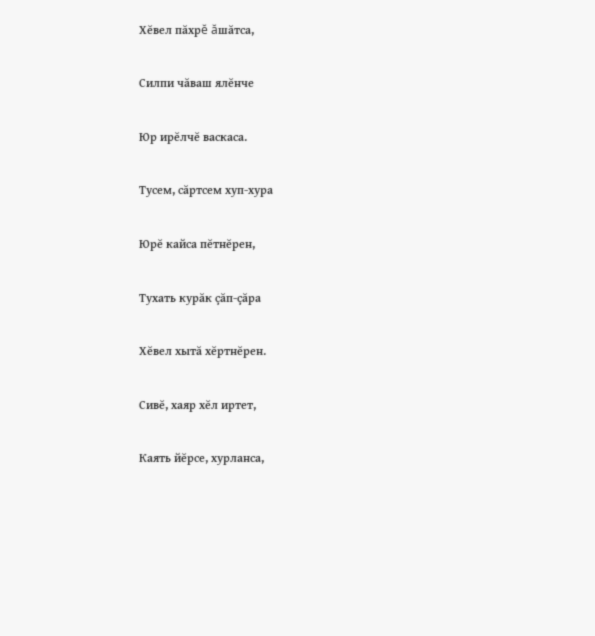Хĕвел пăхрĕ ăшăтса,

Силпи чăваш ялĕнче

Юр ирĕлчĕ васкаса.

Тусем, сăртсем хуп-хура

Юрĕ кайса пĕтнĕрен,

Тухать курăк çăп-çăра

Хĕвел хытă хĕртнĕрен.

Сивĕ, хаяр хĕл иртет,

Каять йĕрсе, хурланса,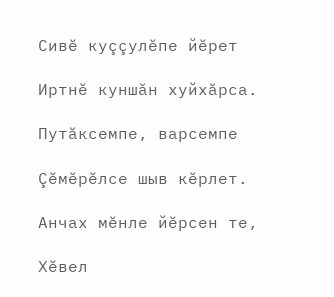Сивĕ куççулĕпе йĕрет

Иртнĕ куншăн хуйхăрса.

Путăксемпе, варсемпе

Çĕмĕрĕлсе шыв кĕрлет.

Анчах мĕнле йĕрсен те,

Хĕвел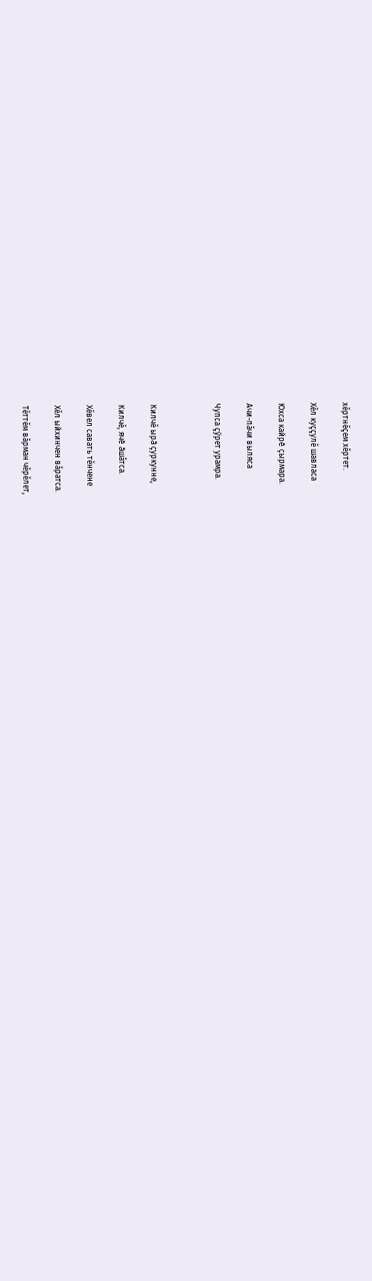хĕртнĕçем хĕртет.

Хĕл куççулĕ шавласа

Юхса кайрĕ çырмара.

Ачи-пăчи выляса

Чупса çӳрет урамра.



Килчĕ ырă çуркунне,

Килчĕ, ячĕ ăшăтса.

Хĕвел савать тĕнчене

Хĕл ыйхинчен вăратса.

Тĕттĕм вăрман чĕрĕлет,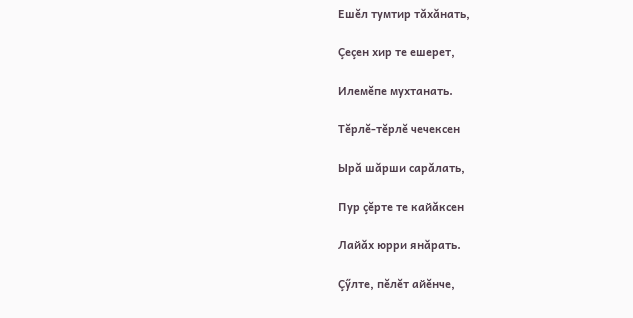Ешĕл тумтир тăхăнать,

Çеçен хир те ешерет,

Илемĕпе мухтанать.

Тĕрлĕ-тĕрлĕ чечексен

Ырă шăрши сарăлать,

Пур çĕрте те кайăксен

Лайăх юрри янăрать.

Çӳлте, пĕлĕт айĕнче,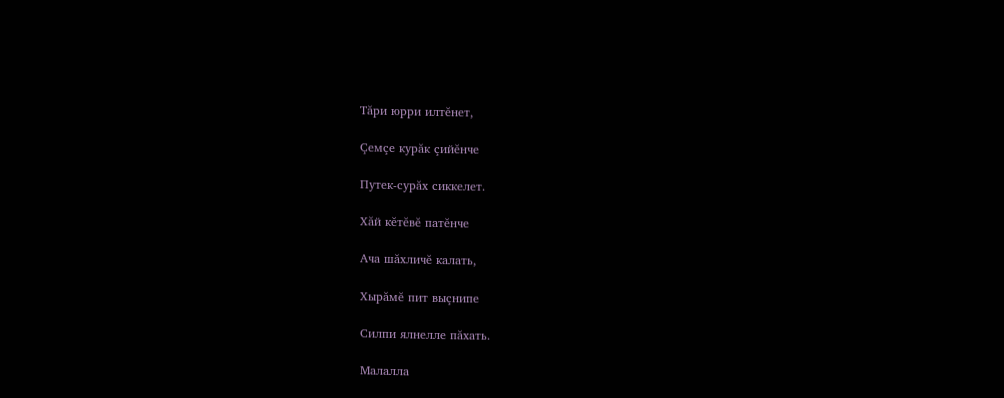Тăри юрри илтĕнет,

Çемçе курăк çийĕнче

Путек-сурăх сиккелет.

Хăй кĕтĕвĕ патĕнче

Ача шăхличĕ калать,

Хырăмĕ пит выçнипе

Силпи ялнелле пăхать.

Малалла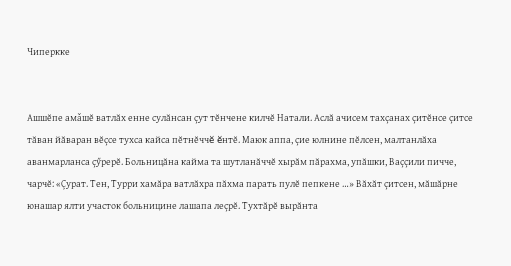Чиперкке


Ашшĕпе амǎшĕ ватлăх енне сулăнсан çут тĕнчене килчĕ Натали. Аслă ачисем тахçанах çитĕнсе çитсе тăван йăваран вĕçсе тухса кайса пĕтнĕччĕ ĕнтĕ. Маюк аппа, çие юлнине пĕлсен, малтанлăха аванмарланса çӳрерĕ. Больницăна кайма та шутланăччĕ хырăм пăрахма, упăшки, Ваççили пичче, чарчĕ: «Çурат. Тен, Турри хамăра ватлăхра пăхма парать пулĕ пепкене …» Вăхăт çитсен, мăшăрне юнашар ялти участок больницине лашапа леçрĕ. Тухтăрĕ вырăнта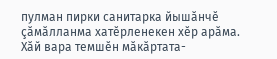пулман пирки санитарка йышăнчĕ çăмăлланма хатĕрленекен хĕр арăма. Хăй вара темшĕн мăкăртата-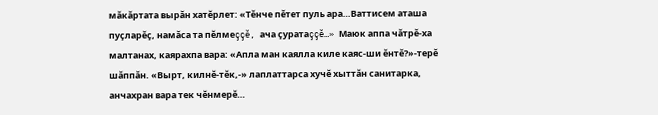мăкăртата вырăн хатĕрлет: «Тĕнче пĕтет пуль ара…Ваттисем аташа пуçларĕç, намăса та пĕлмеççĕ, ача çуратаççĕ…» Маюк аппа чăтрĕ-ха малтанах, каярахпа вара: «Апла ман каялла киле каяс-ши ĕнтĕ?»-терĕ шăппăн. «Вырт, килнĕ-тĕк,-» лаплаттарса хучĕ хыттăн санитарка, анчахран вара тек чĕнмерĕ…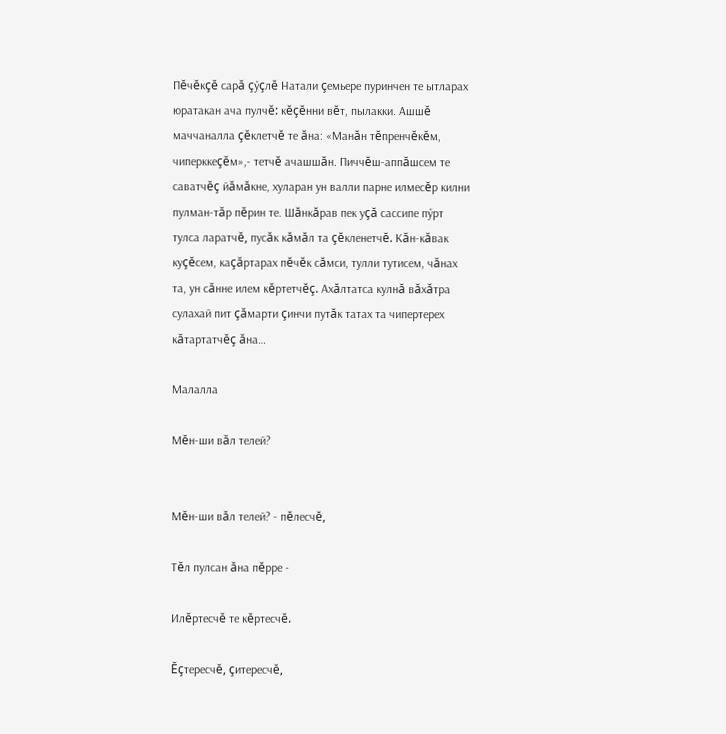Пĕчĕкçĕ сарă çӳçлĕ Натали çемьере пуринчен те ытларах юратакан ача пулчĕ: кĕçĕнни вĕт, пылакки. Ашшĕ маччаналла çĕклетчĕ те ăна: «Манăн тĕпренчĕкĕм, чиперккеçĕм»,- тетчĕ ачашшăн. Пиччĕш-аппăшсем те саватчĕç йăмăкне, хуларан ун валли парне илмесĕр килни пулман-тăр пĕрин те. Шăнкăрав пек уçă сассипе пӳрт тулса ларатчĕ, пусăк кăмăл та çĕкленетчĕ. Кăн-кăвак куçĕсем, каçăртарах пĕчĕк сăмси, тулли тутисем, чăнах та, ун сăнне илем кĕртетчĕç. Ахăлтатса кулнă вăхăтра сулахай пит çăмарти çинчи путăк татах та чипертерех кăтартатчĕç ăна…

Малалла

Мĕн-ши вăл телей?


Мĕн-ши вăл телей? - пĕлесчĕ,

Тĕл пулсан ăна пĕрре -

Илĕртесчĕ те кĕртесчĕ.

Ĕçтересчĕ, çитересчĕ,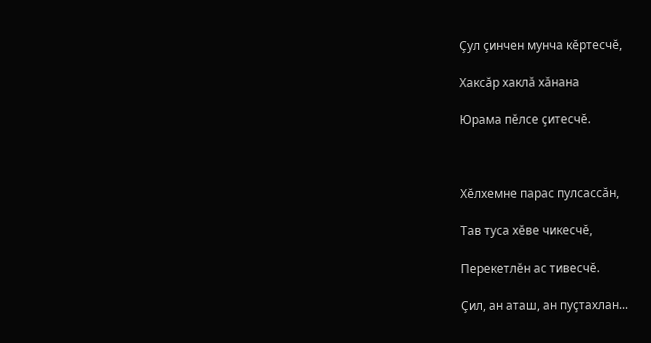Çул çинчен мунча кĕртесчĕ,

Хаксăр хаклă хăнана

Юрама пĕлсе çитесчĕ.



Хĕлхемне парас пулсассăн,

Тав туса хĕве чикесчĕ,

Перекетлĕн ас тивесчĕ.

Çил, ан аташ, ан пуçтахлан...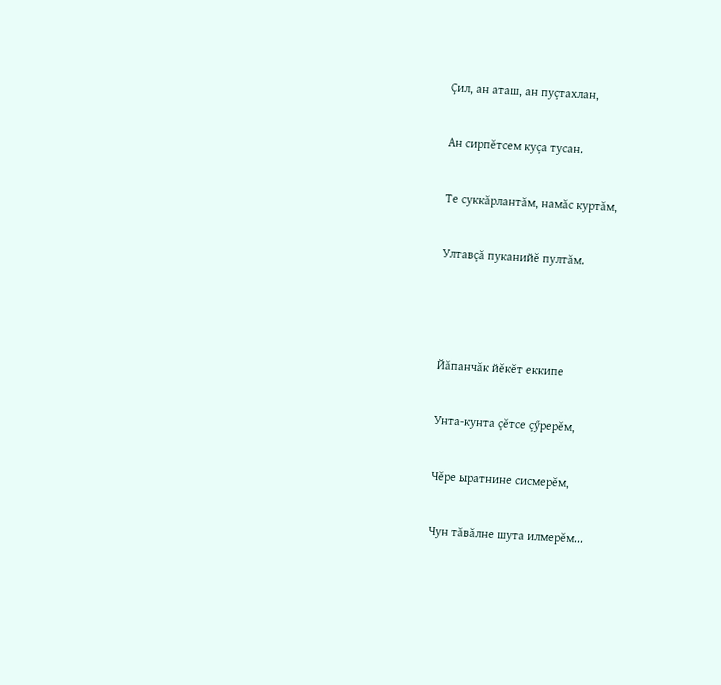Çил, ан аташ, ан пуçтахлан,

Ан сирпĕтсем куçа тусан.

Те суккăрлантăм, намăс куртăм,

Ултавçă пуканийĕ пултăм.



Йăпанчăк йĕкĕт еккипе

Унта-кунта çĕтсе çӳрерĕм,

Чĕре ыратнине сисмерĕм,

Чун тăвăлне шута илмерĕм...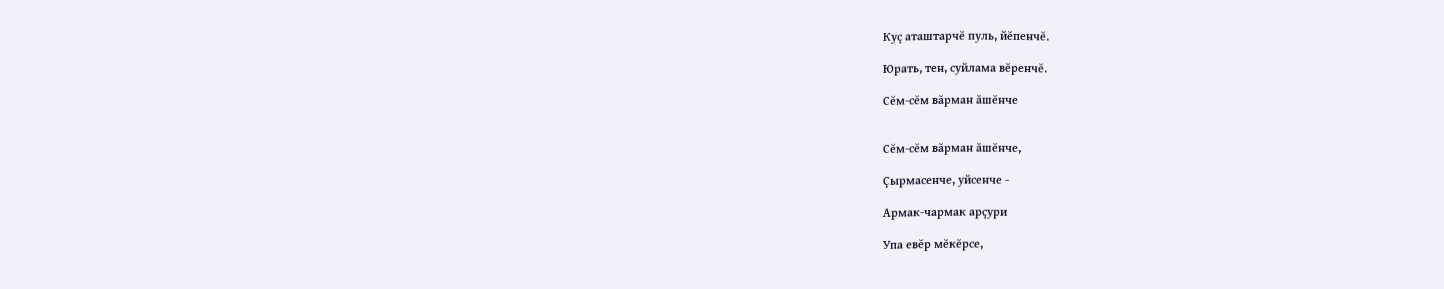Куç аташтарчĕ пуль, йĕпенчĕ.

Юрать, тен, суйлама вĕренчĕ.

Сĕм-сĕм вăрман ăшĕнче


Сĕм-сĕм вăрман ăшĕнче,

Çырмасенче, уйсенче -

Армак-чармак арçури

Упа евĕр мĕкĕрсе,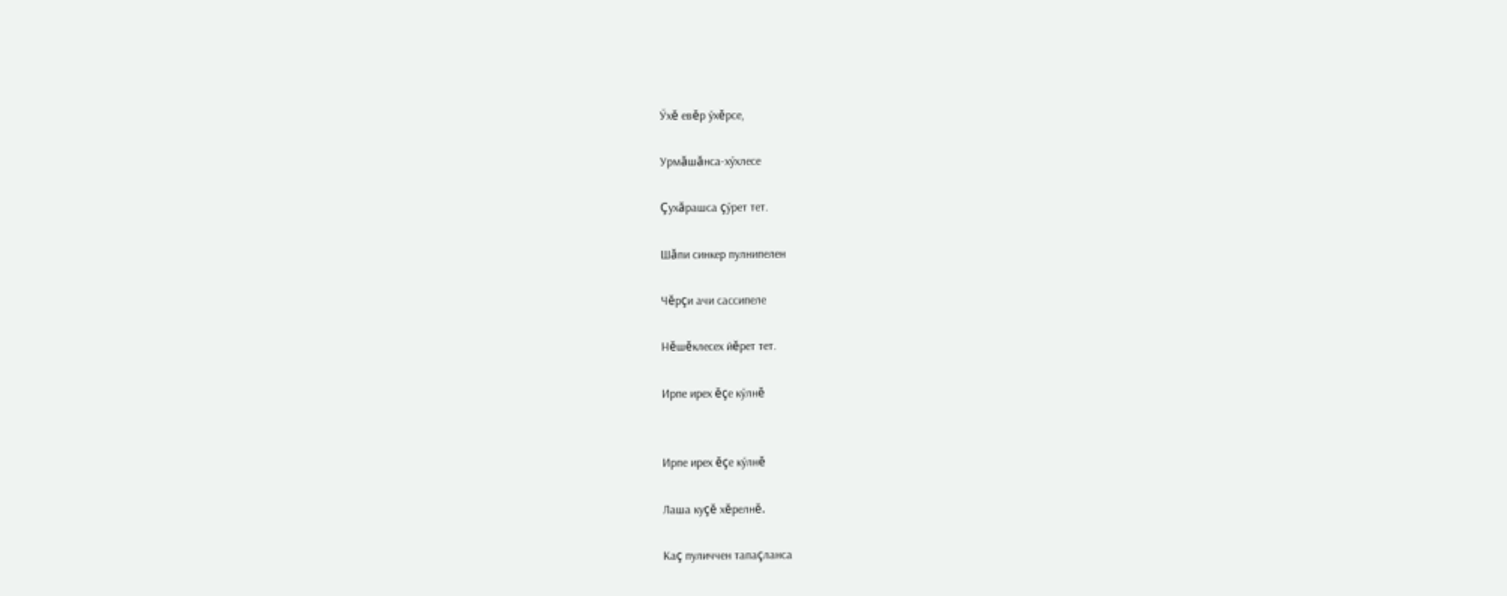Ӳхĕ евĕр ӳхĕрсе,

Урмăшăнса-хӳхлесе

Çухăрашса çӳрет тет.

Шăпи синкер пулнипелен

Чĕрçи ачи сассипеле

Нĕшĕклесех йĕрет тет.

Ирпе ирех ĕçе кӳлнĕ


Ирпе ирех ĕçе кӳлнĕ

Лаша куçĕ хĕрелнĕ.

Каç пуличчен тапаçланса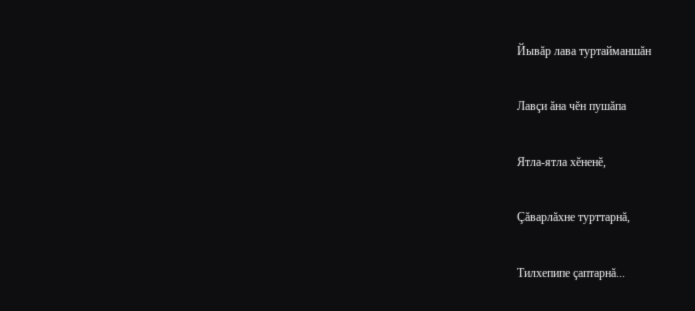Йывăр лава туртайманшăн

Лавçи ăна чĕн пушăпа

Ятла-ятла хĕненĕ,

Çăварлăхне турттарнă,

Тилхепипе çаптарнă...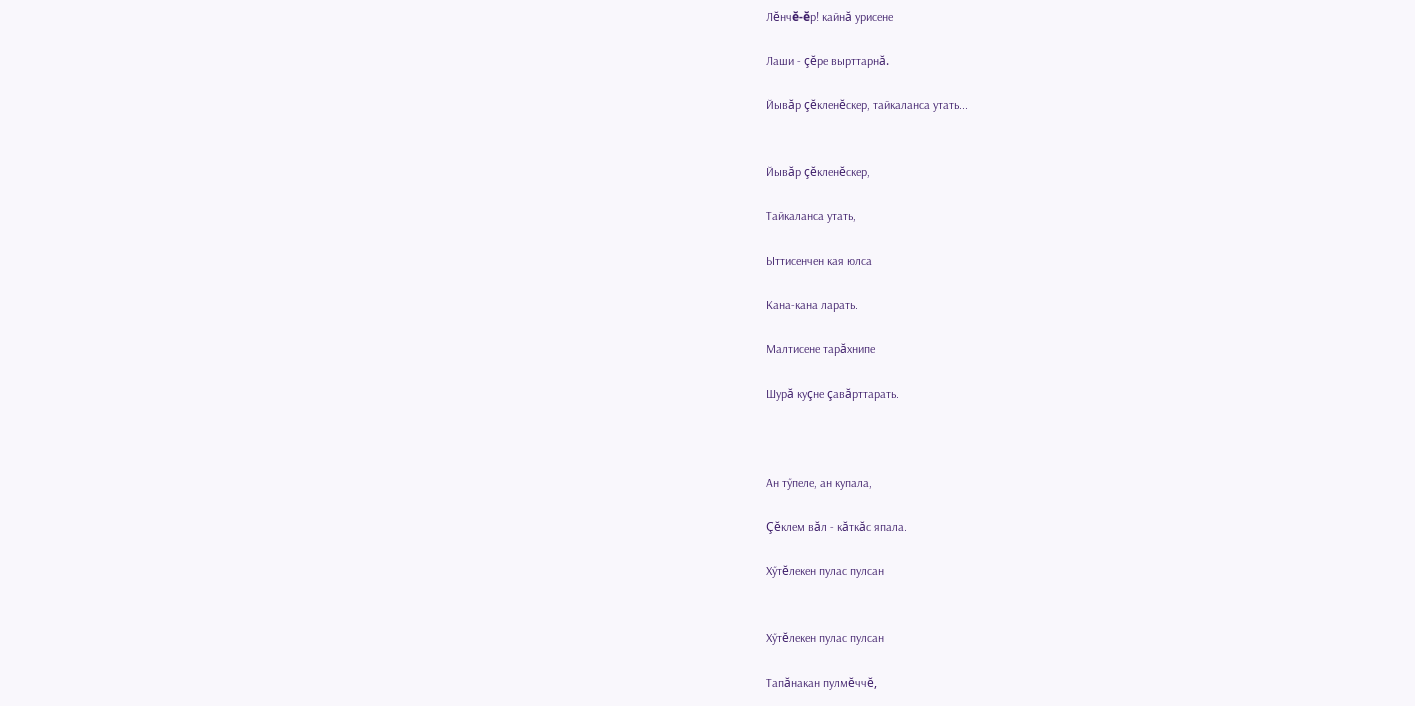Лĕнчĕ-ĕр! кайнă урисене

Лаши - çĕре вырттарнă.

Йывăр çĕкленĕскер, тайкаланса утать...


Йывăр çĕкленĕскер,

Тайкаланса утать,

Ыттисенчен кая юлса

Кана-кана ларать.

Малтисене тарăхнипе

Шурă куçне çавăрттарать.



Ан тӳпеле, ан купала,

Çĕклем вăл - кăткăс япала.

Хӳтĕлекен пулас пулсан


Хӳтĕлекен пулас пулсан

Тапăнакан пулмĕччĕ,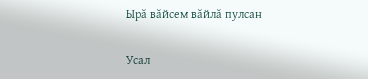Ырă вăйсем вăйлă пулсан

Усал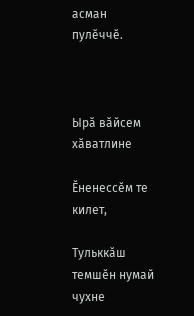асман пулĕччĕ.



Ырă вăйсем хăватлине

Ĕненессĕм те килет,

Тульккăш темшĕн нумай чухне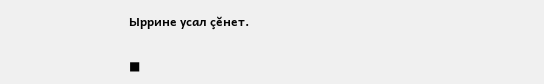Ыррине усал çĕнет.

■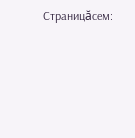Страницăсем: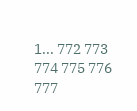1... 772 773 774 775 776 777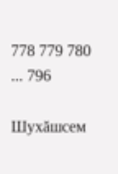778 779 780 ... 796

Шухăшсем